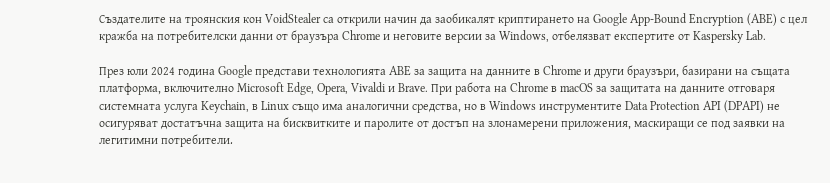Създателите на троянския кон VoidStealer са открили начин да заобикалят криптирането на Google App-Bound Encryption (ABE) с цел кражба на потребителски данни от браузъра Chrome и неговите версии за Windows, отбелязват експертите от Kaspersky Lab.

През юли 2024 година Google представи технологията ABE за защита на данните в Chrome и други браузъри, базирани на същата платформа, включително Microsoft Edge, Opera, Vivaldi и Brave. При работа на Chrome в macOS за защитата на данните отговаря системната услуга Keychain, в Linux също има аналогични средства, но в Windows инструментите Data Protection API (DPAPI) не осигуряват достатъчна защита на бисквитките и паролите от достъп на злонамерени приложения, маскиращи се под заявки на легитимни потребители.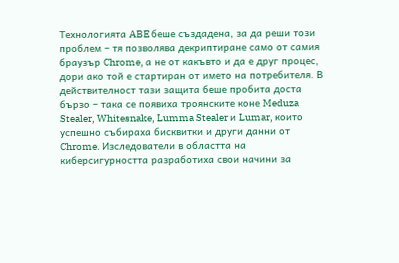Технологията ABE беше създадена, за да реши този проблем – тя позволява декриптиране само от самия браузър Chrome, а не от какъвто и да е друг процес, дори ако той е стартиран от името на потребителя. В действителност тази защита беше пробита доста бързо – така се появиха троянските коне Meduza Stealer, Whitesnake, Lumma Stealer и Lumar, които успешно събираха бисквитки и други данни от Chrome. Изследователи в областта на киберсигурността разработиха свои начини за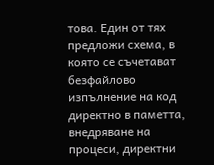това. Един от тях предложи схема, в която се съчетават безфайлово изпълнение на код директно в паметта, внедряване на процеси, директни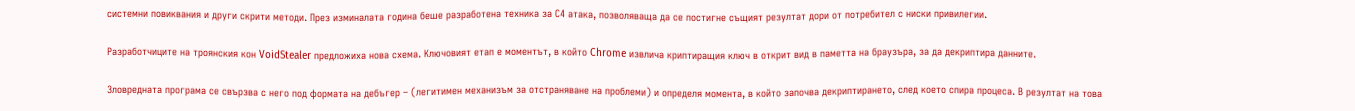системни повиквания и други скрити методи. През изминалата година беше разработена техника за С4 атака, позволяваща да се постигне същият резултат дори от потребител с ниски привилегии.

Разработчиците на троянския кон VoidStealer предложиха нова схема. Ключовият етап е моментът, в който Chrome извлича криптиращия ключ в открит вид в паметта на браузъра, за да декриптира данните.

Зловредната програма се свързва с него под формата на дебъгер – (легитимен механизъм за отстраняване на проблеми) и определя момента, в който започва декриптирането, след което спира процеса. В резултат на това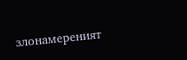злонамереният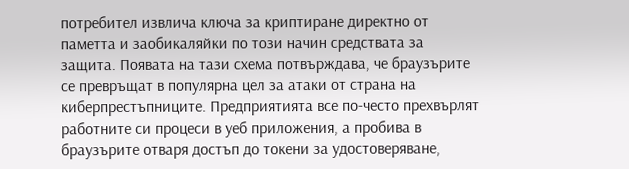потребител извлича ключа за криптиране директно от паметта и заобикаляйки по този начин средствата за защита. Появата на тази схема потвърждава, че браузърите се превръщат в популярна цел за атаки от страна на киберпрестъпниците. Предприятията все по-често прехвърлят работните си процеси в уеб приложения, а пробива в браузърите отваря достъп до токени за удостоверяване,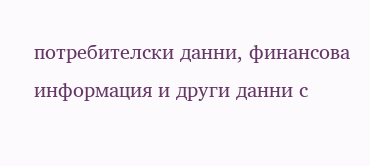потребителски данни, финансова информация и други данни с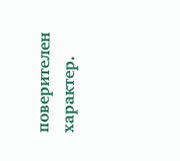поверителен характер.